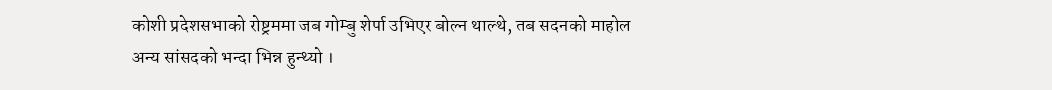कोशी प्रदेशसभाको रोष्ट्रममा जब गोम्बु शेर्पा उभिएर बोल्न थाल्थे, तब सदनको माहोल अन्य सांसदको भन्दा भिन्न हुन्थ्यो ।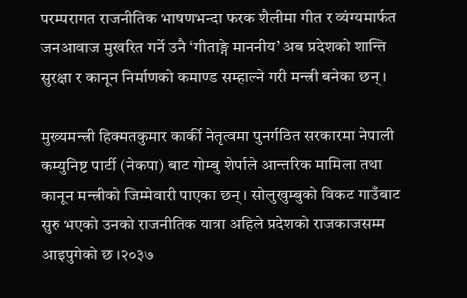परम्परागत राजनीतिक भाषणभन्दा फरक शैलीमा गीत र व्यंग्यमार्फत जनआवाज मुखरित गर्ने उनै ‘गीताङ्गे माननीय’ अब प्रदेशको शान्ति सुरक्षा र कानून निर्माणको कमाण्ड सम्हाल्ने गरी मन्त्री बनेका छन् ।

मुख्यमन्त्री हिक्मतकुमार कार्की नेतृत्वमा पुनर्गठित सरकारमा नेपाली कम्युनिष्ट पार्टी (नेकपा) बाट गोम्बु शेर्पाले आन्तरिक मामिला तथा कानून मन्त्रीको जिम्मेवारी पाएका छन् । सोलुखुम्बुको विकट गाउँबाट सुरु भएको उनको राजनीतिक यात्रा अहिले प्रदेशको राजकाजसम्म आइपुगेको छ ।२०३७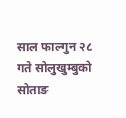साल फाल्गुन २८ गते सोलुखुम्बुको सोताङ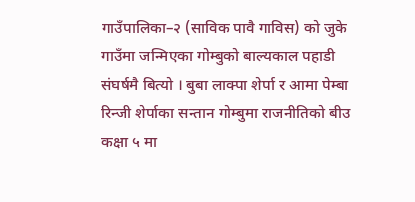गाउँपालिका–२ (साविक पावै गाविस) को जुके गाउँमा जन्मिएका गोम्बुको बाल्यकाल पहाडी संघर्षमै बित्यो । बुबा लाक्पा शेर्पा र आमा पेम्बा रिन्जी शेर्पाका सन्तान गोम्बुमा राजनीतिको बीउ कक्षा ५ मा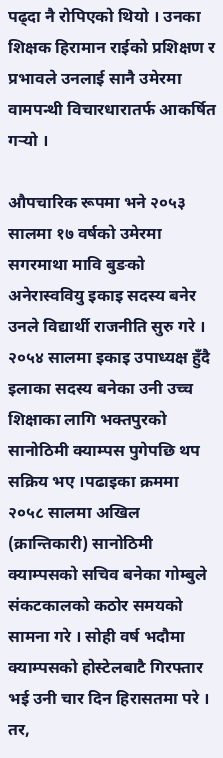पढ्दा नै रोपिएको थियो । उनका शिक्षक हिरामान राईको प्रशिक्षण र प्रभावले उनलाई सानै उमेरमा वामपन्थी विचारधारातर्फ आकर्षित गर्‍यो ।

औपचारिक रूपमा भने २०५३ सालमा १७ वर्षको उमेरमा सगरमाथा मावि बुङको अनेरास्ववियु इकाइ सदस्य बनेर उनले विद्यार्थी राजनीति सुरु गरे । २०५४ सालमा इकाइ उपाध्यक्ष हुँदै इलाका सदस्य बनेका उनी उच्च शिक्षाका लागि भक्तपुरको सानोठिमी क्याम्पस पुगेपछि थप सक्रिय भए ।पढाइका क्रममा २०५८ सालमा अखिल (क्रान्तिकारी) सानोठिमी क्याम्पसको सचिव बनेका गोम्बुले संकटकालको कठोर समयको सामना गरे । सोही वर्ष भदौमा क्याम्पसको होस्टेलबाटै गिरफ्तार भई उनी चार दिन हिरासतमा परे । तर,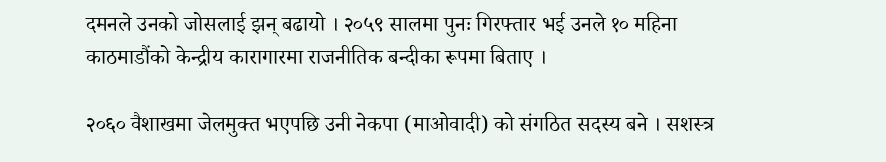दमनले उनको जोसलाई झन् बढायो । २०५९ सालमा पुनः गिरफ्तार भई उनले १० महिना काठमाडौंको केन्द्रीय कारागारमा राजनीतिक बन्दीका रूपमा बिताए ।

२०६० वैशाखमा जेलमुक्त भएपछि उनी नेकपा (माओवादी) को संगठित सदस्य बने । सशस्त्र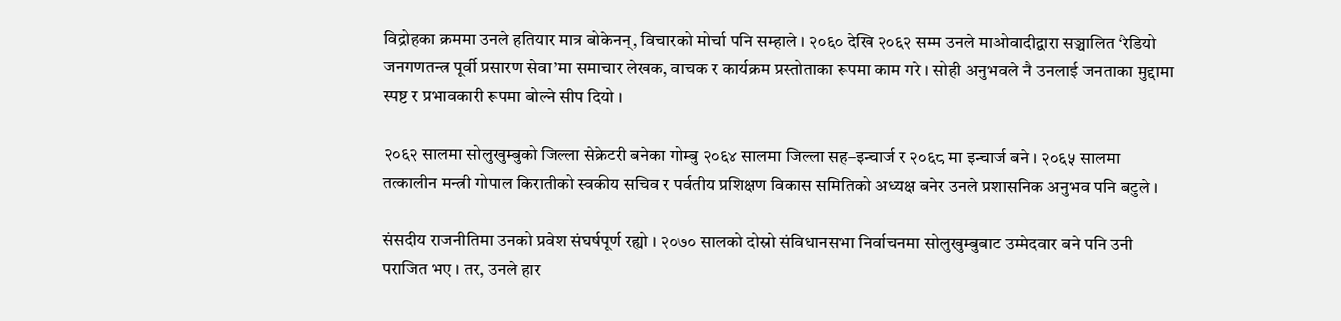विद्रोहका क्रममा उनले हतियार मात्र बोकेनन्, विचारको मोर्चा पनि सम्हाले । २०६० देखि २०६२ सम्म उनले माओवादीद्वारा सञ्चालित ‘रेडियो जनगणतन्त्र पूर्वी प्रसारण सेवा’मा समाचार लेखक, वाचक र कार्यक्रम प्रस्तोताका रूपमा काम गरे । सोही अनुभवले नै उनलाई जनताका मुद्दामा स्पष्ट र प्रभावकारी रूपमा बोल्ने सीप दियो ।

२०६२ सालमा सोलुखुम्बुको जिल्ला सेक्रेटरी बनेका गोम्बु २०६४ सालमा जिल्ला सह–इन्चार्ज र २०६८ मा इन्चार्ज बने । २०६५ सालमा तत्कालीन मन्त्री गोपाल किरातीको स्वकीय सचिव र पर्वतीय प्रशिक्षण विकास समितिको अध्यक्ष बनेर उनले प्रशासनिक अनुभव पनि बटुले ।

संसदीय राजनीतिमा उनको प्रवेश संघर्षपूर्ण रह्यो । २०७० सालको दोस्रो संविधानसभा निर्वाचनमा सोलुखुम्बुबाट उम्मेदवार बने पनि उनी पराजित भए । तर, उनले हार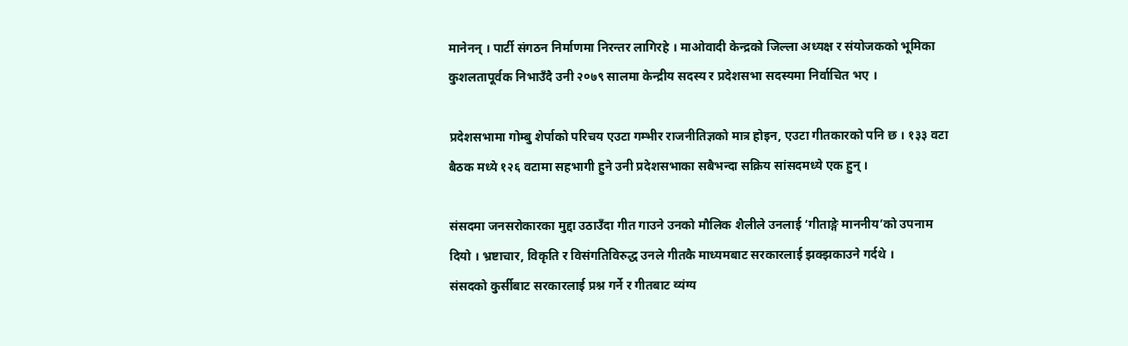मानेनन् । पार्टी संगठन निर्माणमा निरन्तर लागिरहे । माओवादी केन्द्रको जिल्ला अध्यक्ष र संयोजकको भूमिका कुशलतापूर्वक निभाउँदै उनी २०७९ सालमा केन्द्रीय सदस्य र प्रदेशसभा सदस्यमा निर्वाचित भए ।

प्रदेशसभामा गोम्बु शेर्पाको परिचय एउटा गम्भीर राजनीतिज्ञको मात्र होइन, एउटा गीतकारको पनि छ । १३३ वटा बैठक मध्ये १२६ वटामा सहभागी हुने उनी प्रदेशसभाका सबैभन्दा सक्रिय सांसदमध्ये एक हुन् ।

संसदमा जनसरोकारका मुद्दा उठाउँदा गीत गाउने उनको मौलिक शैलीले उनलाई ‘गीताङ्गे माननीय’को उपनाम दियो । भ्रष्टाचार, विकृति र विसंगतिविरुद्ध उनले गीतकै माध्यमबाट सरकारलाई झक्झकाउने गर्दथे ।
संसदको कुर्सीबाट सरकारलाई प्रश्न गर्ने र गीतबाट व्यंग्य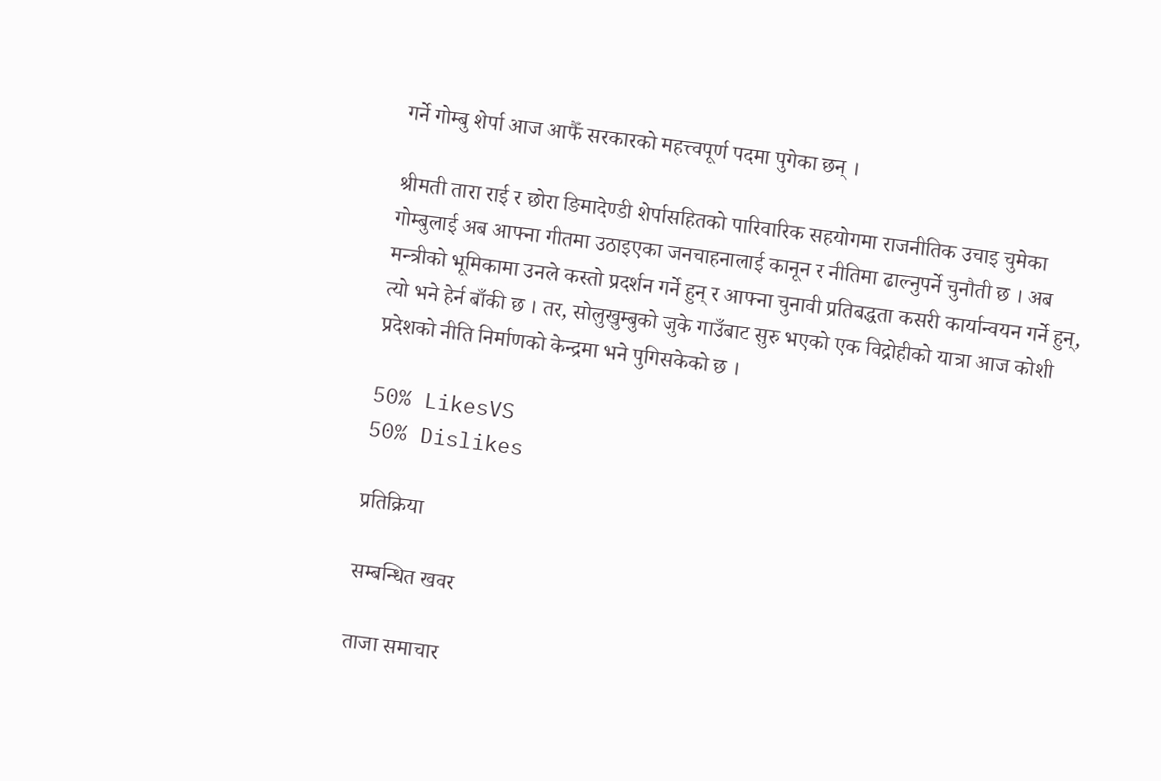गर्ने गोम्बु शेर्पा आज आफैँ सरकारको महत्त्वपूर्ण पदमा पुगेका छन् ।

श्रीमती तारा राई र छोरा ङिमादेण्डी शेर्पासहितको पारिवारिक सहयोगमा राजनीतिक उचाइ चुमेका गोम्बुलाई अब आफ्ना गीतमा उठाइएका जनचाहनालाई कानून र नीतिमा ढाल्नुपर्ने चुनौती छ । अब मन्त्रीको भूमिकामा उनले कस्तो प्रदर्शन गर्ने हुन् र आफ्ना चुनावी प्रतिबद्धता कसरी कार्यान्वयन गर्ने हुन्, त्यो भने हेर्न बाँकी छ । तर, सोलुखुम्बुको जुके गाउँबाट सुरु भएको एक विद्रोहीको यात्रा आज कोशी प्रदेशको नीति निर्माणको केन्द्रमा भने पुगिसकेको छ ।

50% LikesVS
50% Dislikes

प्रतिक्रिया

सम्बन्धित खवर

ताजा समाचार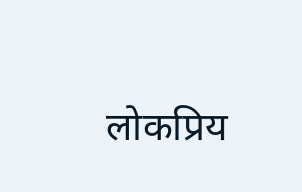लोकप्रिय